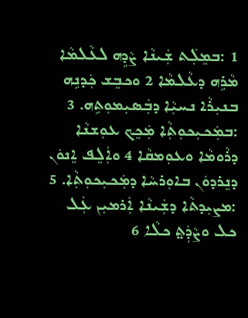1 :ܒܡܸܠܲܬ ܫܲܝܢܵܐ ܨܵܕܹܗ ܠܥܵܠܡܵܐ ܡܵܪܹܗ ܕܥܵܠܡܵܐ 2 ܘܟܒܸܫ ܟܲܕܢܹܗ ܒܢܝܼܪܵܐ ܢܚܝܼܵܐ ܕܒܲܣܝܼܡܘܼܬܹܗ. 3 :ܒܡܲܟܝܼܟܘܼܬܼܵܐ ܡܲܟܸܟ ܥܘܼܫܢܵܐ ܕܪܵܘܡܵܐ ܘܥܘܼܡܩܵܐ 4 ܘܐܲܠܸܦ ܐܸܢܘܿܢ ܕܢܸܪܕܘܿܢ ܒܐܘܼܪܚܵܐ ܕܡܲܟܝܼܟܘܼܬܼܵܐ. 5 :ܡܨܝܼܕܬܵܐ ܕܫܲܝܢܵܐ ܐܲܪܡܝܼܢ ܥܲܠ ܟܠ ܘܨܵܕܲܬ̤ ܟܠܵܐ 6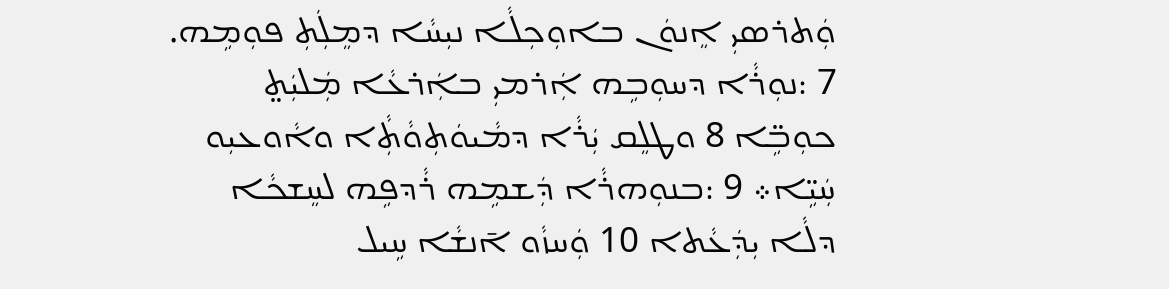ܘܲܬܪܣܝܼ ܐܸܢܘܿܢ ܒܐܘܼܟܼܠܵܐ ܢܝܼܚܵܐ ܕܡܸܠܲܬܼ ܦܘܼܡܹܗ. 7 :ܢܘܼܪܵܐ ܕܚܘܼܒܹܗ ܐܲܪܡܝܼ ܒܐܲܪܥܵܐ ܡܲܠܝܲܬ̤ ܟܘܼܒܹ̈ܐ 8 ܘܛܠܸܩ ܝܲܪܵܐ ܕܡܵܝܘܿܬܼܘܵܬܼܵܐ ܘܐܵܘܥܝܼܘ ܚܲܝܹ̈ܐ܀ 9 :ܒܢܘܼܗܪܵܐ ܕܲܫܡܹܗ ܪܵܕܦܹܗ ܠܚܸܫܟܵܐ ܕܠܵܐ ܝܼܕܲܥܵܬܐ 10 ܘܲܚܙܵܘ ܐ̄ܢܫܵܐ ܚܹܝܠ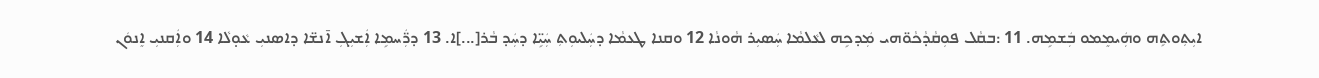ܐܝܼܬܼܘܬܹܗ ܘܗܲܝܡܸܡܘ ܒܲܫܡܹܗ. 11 :ܒܩܵܠ ܦܘܼܩܵܕܵܟܵܘ̈ܗܝ ܡܲܕܟܹܗ ܠܥܵܠܡܵܐ ܚܲܣܝܼܪ ܗܵܘܢܵܐ 12 ܘܩܢܐ ܛܥܡܵܐ ܕܚܲܠܝܘܼܬܼ ܚܲܝܹ̈ܐ ܕܚܲܕ ܒܵܪ[...]ܐ. 13 ܕܪ̈ܲܚܡܹܐ ܐܲܫܝܼܓܼ ܐ̄ܢܫ̈ܐ ܕܐܣܢܝܼ ܥܵܘ̣ܠܵܐ 14 ܘܐܲܩܢܝܼ ܐܸܢܘܿܢ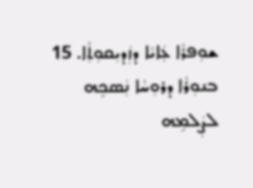ܫܘܼܦܪܵܐ ܥܲܐܝܵܐ ܕܙܲܕܝܼܩܘܼܬܼܵܐ. 15 ܒܢܘܼܪܵܐ ܕܪܘܼܚܵܐ ܢܲܣܟܹܗ ܠܨܲܠܡܹܗ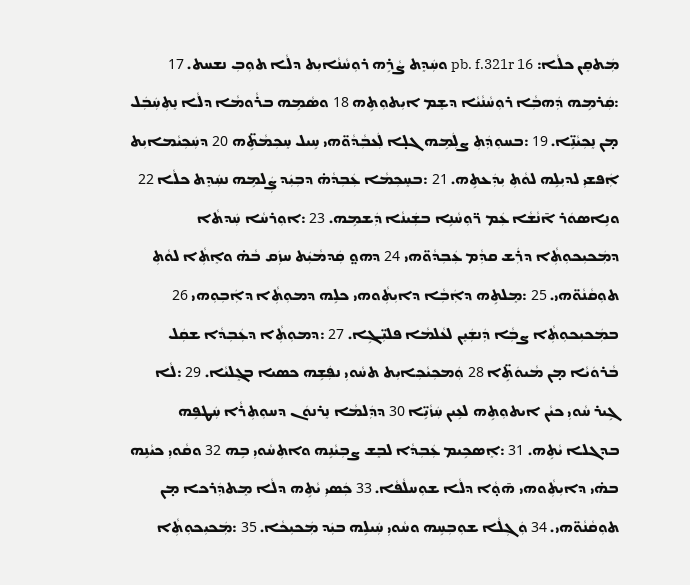ܡܲܬܩܸܢ ܟܠܵܐ: pb. f.321r 16 ܘܚܲܕܸܬ ܨܵܪܹܗ ܪܘܼܚܵܢܵܐܝܼܬ ܕܠܵܐ ܬܘܼܒܼ ܢܫܚܬ. 17 :ܩܲܪܡܹܗ ܕܲܗܒܼܵܐ ܪܘܼܚܵܢܵܝܵܐ ܕܫܸܡ ܐܝܼܬܘܼܬܹܗ 18 ܘܣܵܡܹܗ ܒܪܵܘܡܵܐ ܕܠܵܐ ܢܸܬܼܚܲܒܲܠ ܡ̣ܢ ܢܸܟܼܝܵܢܹ̈ܐ. 19 :ܒܚܘܼܕܲܬܼ ܨܠܲܡܹܗ ܓܠ̣ܐ ܠܲܥܒܼܵܕܵܘ̈ܗܝ ܚܹܝܠ ܚܸܟܼܡܵܬܹ̈ܗ 20 ܕܚܲܟܼܝܵܡܐܝܼܬ ܐܲܦܫܝܼ ܠܕܝܼܠܹܗ ܠܘܵܬܼ ܝܼܕܲܥܬܹܗ. 21 :ܒܚܸܟܼܡܵܐ ܥܲܒܼܕܵܗ̇ ܕܒܼܝܲܕ ܨܲܠܡܹܗ ܢܚܲܕܸܬ ܟܠܵܐ 22 ܘܢܹܐܣܘܿܪ ܐ̄ܢܵܫܵܐ ܥܲܡ ܪ̈ܘܼܚܵܢܹܐ ܒܫܲܝܢܵܐ ܕܲܫܡܹܗ. 23 :ܐܘܼܪܚܵܐ ܚܲܕܬܵܐ ܕܡܲܟܝܼܟܘܼܬܼܵܐ ܕܪܲܫ ܩܕܼܵܡ ܥܲܒܼܕܵܘ̈ܗܝ 24 ܕܗܘ̤ ܩܲܕܡܵܝܲܬ ܚܙܲܩ ܒܵܗ̇ ܘܐܸܬܼܵܐ ܠܘܵܬܼ ܬܘܼܩܵܢܵܘ̈ܗܝ. 25 :ܡܸܠܬܹܗ ܕܐܲܒܼܵܐ ܕܐܝܼܬܼܵܘܗܝ ܟܠܹܗ ܕܡܘܼܬܼܵܐ ܕܐܲܒܼܘܼܗܝ 26 ܒܡܲܟܝܼܟܘܼܬܼܵܐ ܨܒܼܵܐ ܕܲܢܫܲܝܸܢ ܠܥܵܠܡܵܐ ܦܠܝܼ̈ܓܹܐ. 27 :ܕܡܘܼܬܼܵܐ ܕܥܲܒܼܕܵܐ ܫܩܲܠ ܒܵܪܘܿܝܵܐ ܡ̣ܢ ܡܵܝܘܿܬܹ̈ܐ 28 ܘܲܡܟܼܝܵܟܼܐܝܼܬ ܬܚܵܘܝܼ ܢܦܲܫܹܗ ܟܣܝܐ ܒܓܸܠܝܵܐ. 29 :ܠܵܐ ܓܹܝܪ ܚܵܘܝܼ ܟܝܵܢ ܐܝܬܘܼܬܹܗ ܠܥܹܝܢ ܚܲܙܵܝܹ̈ܐ 30 ܕܕܲܠܡܵܐ ܢܸܪܢܘܿܢ ܕܚܘܼܬܼܪܵܐ ܚܲܛܦܹܗ ܒܕܓܠܐ ܝܵܬܹܗ. 31 :ܐܸܣܟܹܝܡ ܥܲܒܼܕܵܐ ܠܒܸܫ ܨܒܼܝܵܢܹܗ ܘܐܬܼܚܵܘܝܼ ܒܹܗ 32 ܘܩܵܘܝܼ ܟܝܵܢܹܗ ܒܗ̇ܝ ܕܐܝܼܬܼܵܘܗܝ ܗ̄ܘ̣ܵܐ ܕܠܵܐ ܫܘܼܚܠܵܦܵܐ. 33 ܟܲܣܝܼ ܝܵܬܹܗ ܕܠܵܐ ܡܸܬܕܲܪܟܐ ܡ̣ܢ ܬܘܼܩܵܢܵܘ̈ܗܝ. 34 ܘܲܓܼܠܵܐ ܫܘܼܒܼܚܹܗ ܘܚܵܘܝܼ ܚܲܝܠܹܗ ܒܝܲܕ ܡܲܟܝܼܟܵܐ. 35 :ܡܲܟܝܼܟܘܼܬܼܵܐ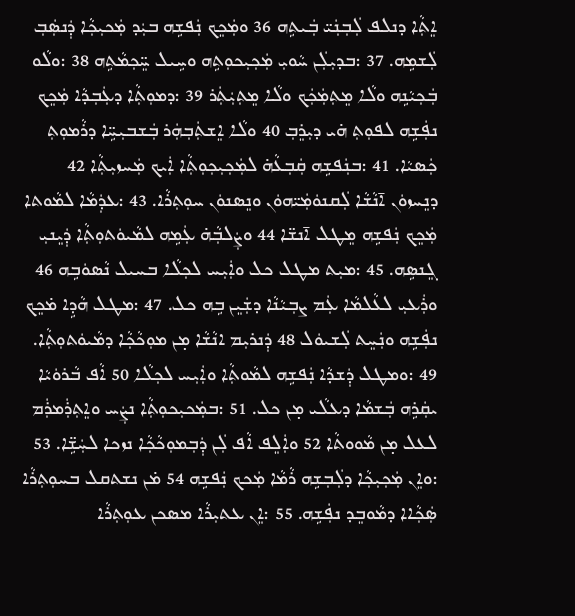ܐܸܬܼܵܐ ܕܢܠܦ ܠܲܒܼܢܲܝ̈ ܒܲܝܬܹܗ 36 ܘܡܲܟܸܟ ܢܲܦܫܹܗ ܒܝܲܕ ܡܲܟܝܼܟܼܵܐ ܕܲܢܣܲܒܼ ܠܲܫܡܹܗ. 37 :ܒܕܝܼܠܲܢ ܚܵܘܝܼ ܡܲܟܼܝܼܟܘܼܬܹܗ ܘܚܹܝܠ ܚܸ̈ܟܼܡܵܬܹܗ 38 :ܘܠܵܘ ܒܲܟܼܝܵܢܹܗ ܘܠܵܐ ܡܸܬܼܡܲܟܲܟ ܘܠܵܐ ܡܸܬܼܝܲܬܲܪ 39 :ܕܡܘܼܬܼܵܐ ܕܥܲܒܼܕܵܐ ܡܲܟܸܟ ܢܦܲܫܹܗ ܠܦܘܼܬܼ ܗ̇ܝ ܕܝܼܪܸܒܼ 40 ܘܠܵܐ ܐܸܫܬܲܒܼܗܲܪ ܒܲܫܒܝܼܚܹ̈ܐ ܕܪܵܡܘܼܬܼ ܟܲܣܝܵܐ. 41 :ܒܢܲܦܫܹܗ ܩܲܒܼܥܵܗ̇ ܠܡܲܟܼܝܼܟܼܘܼܬܼܵܐ ܐܲܝܟ ܡܲܚܙܝܼܬܼܵܐ 42 ܕܢܸܚܙܘܿܢ ܐ̄ܢܵܫܵܐ ܠܲܩܢܘܿܡܲܝ̈ܗܘܿܢ ܘܢܸܣܢܘܿܢ ܚܘܼܬܼܪܵܐ. 43 :ܥܕܲܡܵܐ ܠܡܵܘܬܐ ܡܲܟܸܟ ܢܲܦܫܹܗ ܡܸܛܠ ܐ̄ܢܫ̈ܐ 44 ܘܨܲܠܒܼܵܗ̇ ܥܲܡܹܗ ܠܡܵܝܘܿܬܘܼܬܼܵܐ ܕܲܝܸܢܝܼ ܓܸܢܣܹܗ. 45 :ܡܝܼܬ ܡܛܠ ܟܠ ܘܐܲܝܼܚ ܠܟܼܠܵܐ ܒܚܝܠ ܢܵܣܘܿܒܹܗ 46 ܘܪܲܥܝܼ ܠܥܵܠܡܵܐ ܥܲܡ ܨܒܼܝܵܢܵܐ ܕܫܲܝܸܢ ܒܹܗ ܟܠ. 47 :ܡܛܠ ܗܵܕܹܐ ܡ̇ܟܸܟ ܢܦܲܫܹܗ ܘܢܲܚܸܬ ܠܲܫܝܘܿܠ 48 ܕܲܢܪܝܼܡ ܐܢܵܫܵܐ ܡ̣ܢ ܡܘܼܟܵܟܼܵܐ ܕܡܵܝܘܿܬܘܼܬܼܵܐ. 49 :ܘܡܛܠ ܕܲܫܕܵܐ ܢܲܦܫܹܗ ܠܡܵܘܬܼܵܐ ܘܐܲܝܼܚ ܠܟܼܠܵܐ 50 ܐܵܦ ܒܵܪܘܿܝܵܐ ܝܩܲܪܹܗ ܒܲܫܡܵܐ ܕܥܠܵܝ ܡ̣ܢ ܟܠ. 51 :ܒܡܲܟܝܼܟܘܼܬܼܵܐ ܢܨܲܚ ܘܐܸܬܼܪܲܡܪܲܡ ܠܥܠ ܡ̣ܢ ܡܵܘܘܬܵܐ 52 ܘܐܲܠܸܦ ܐܵܦ ܠܲܢ ܕܲܒܼܡܘܼܟܵܟܼܵܐ ܢܙܟܐ ܠܚܲܫܹ̈ܐ. 53 :ܘܐܸܢ ܡܲܟܼܝܼܟܼܵܐ ܕܠܲܒܼܫܹܗ ܪܵܡܵܐ ܡܲܟܟ ܢܲܦܫܹܗ 54 ܡ̇ܢ ܢܫܬܩܠ ܒܚܘܼܬܼܪܵܐ ܣܲܟܼܵܐܐ ܕܡܵܘܒܸܕ ܢܦܲܫܹܗ. 55 :ܐܸܢ ܥܬܝܼܪܵܐ ܡܣܟܢ ܥܘܼܬܼܪܵܐ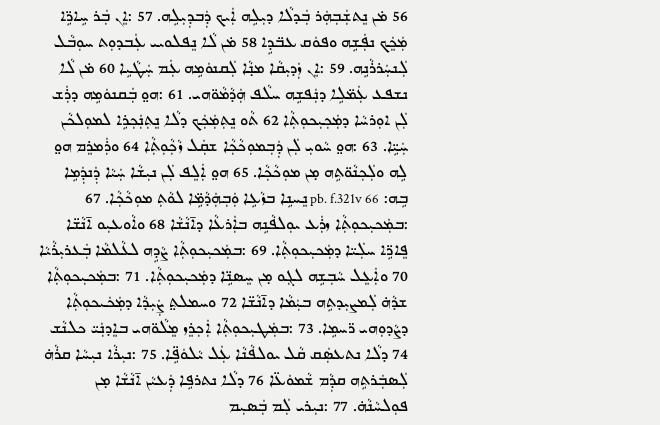56 ܡ̇ܢ ܢܸܬܫܲܒܼܗܲܪ ܒܲܕܠܵܐ ܕܝܼܠܹܗ ܐܲܝܟ ܕܲܒܕܼܝܼܠܹܗ. 57 :ܐܸܢ ܒܲܪ ܚܹܐܪܹ̈ܐ ܡܲܟܸܿܟ ܢܦܲܫܹܗ ܘܦܘܿܩ ܥܒ̈ܕܹܐ 58 ܡ̇ܢ ܠܵܐ ܢܸܦܠܘܝܝ ܥܲܒܕܘܼܬ ܚܘܼܒܵܠ ܠܲܢܚܲܪܪܵܢܹܗ. 59 :ܐܸܢ ܙܲܕܝܼܩܵܐ ܡܢ̣ܵܐ ܠܲܩܢܘܿܡܹܗ ܥܲܡ ܚܲܛܵܝܹܐ 60 ܡ̇ܢ ܠܵܐ ܢܫܦܥ ܥܲܡ̈ܠܹܐ ܕܢܲܦܫܹܗ ܚܠܵܦ ܗܲܕܵܡܵܘ̈ܗܝ. 61 :ܗܘ̤ ܒܲܩܢܘܿܡܹܗ ܕܪܲܫ ܠܲܢ ܐܘܼܪܚܵܐ ܕܡܲܟܼܝܼܟܘܼܬܼܵܐ 62 ܬܵܘ ܢܸܬܼܡܲܟܲܟ ܕܠܵܐ ܢܸܬܼܢܲܟܼܪܹܐ ܠܡܘܼܠܟܵܢ ܚܲܝܹ̈ܐ. 63 :ܗܘ̤ ܚܵܘܝܼ ܠܲܢ ܕܲܒܼܡܘܼܟܵܟܼܵܐ ܫܩܲܠ ܙܵܟܼܵܘܼܬܼܵܐ 64 ܘܪܲܡܪܸܡ ܗܘ̤ ܠܹܗ ܘܠܲܟܼܢܵܘ̈ܬܹܗ ܡ̣ܢ ܡܘܼܟܵܟܼܵܐ. 65 ܗܘ̤ ܐܲܠܸܦ ܠܲܢ ܢܝܼܫܵܐ ܚܲܝܵܐ ܕܲܢܕܲܡܹܐ ܒܹܗ: pb. f.321v 66 ܢܸܚܢܹܐ ܒܙܵܥܹܐ ܘܲܒܼܗܲܕܵܡܹ̈ܐ ܠܘܵܬܼ ܡܘܼܟܵܟܼܵܐ. 67 :ܒܡܲܟܝܼܟܘܼܬܼܵܐ ܙܪܲܥ ܝܘܼܠܦܵܢܹܗ ܒܐܲܪܥܵܐ ܕܐ̄ܢܵܫܵܐ 68 ܘܐܵܘܥܝܼܘ ܐ̄ܢܵܫ̈ܐ ܦܸܐܪܹ̈ܐ ܚܠܲܝ̈ܐ ܕܡܲܟܝܼܟܘܼܬܼܵܐ. 69 :ܒܡܲܟܝܼܟܘܼܬܼܵܐ ܨܵܕܹܗ ܠܥܵܠܡܵܐ ܒܲܥܪܝܼܪܵܝܵܐ 70 ܘܐܲܥܸܠ ܚܵܒܼܫܹܗ ܠܓܼܘ ܡ̣ܢ ܚܸܣܢܹ̈ܐ ܕܡܲܟܝܼܟܘܼܬܼܵܐ. 71 :ܒܡܲܟܝܼܟܘܼܬܼܵܐ ܫܕܵܗ̇ ܠܲܡܨܝܼܕܬܹܗ ܒܝܲܡܵܐ ܕܐ̄ܢܵܫ̈ܐ 72 ܘܚܡܠܬ̤ ܨܲܝܼܕܵܐ ܕܡܲܟܿܝܟܘܼܬܼܵܐ ܕܨܵܕܘܼܗܝ ܪ̈ܚܡܹܐ. 73 :ܒܡܲܛܝܼܟܘܼܬܼܵܐ ܐܲܟܼܪܸܙ ܡܸܠܵܘ̈ܗܝ ܒܐܸܕܢܲܝ̈ ܟܠܢܵܫ 74 ܕܠܵܐ ܢܬܥܣܲܩ ܩܵܠ ܝܘܠܦܵܢܵܐ ܥܲܠ ܝܵܠܘܿܦܹ̈ܐ. 75 :ܢܝܼܪܵܐ ܢܝܼܚܵܐ ܩܪܵܗ̇ ܠܲܣܒܲܪܬܹܗ ܩܕܼܵܡ ܫܵܡܘܿܥ̈ܐ 76 ܕܠܵܐ ܢܬܪܦܹܐ ܕܲܥܝܵܢ ܐ̄ܢܵܫܵܐ ܡ̣ܢ ܦܘܼܠܚܵܢܵܗ̇. 77 :ܢܝܼܪܝ ܠܲܡ ܒܲܣܝܼܡ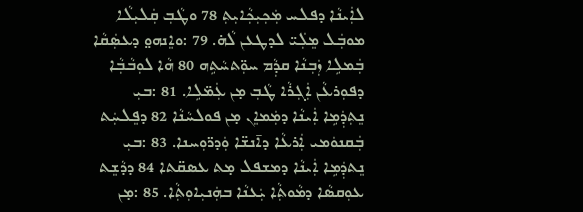ܠܐܲܝܢܵܐ ܕܦܠܚ ܡܲܟܼܝܼܟܼܵܐܝܼܬܼ 78 ܘܛܵܒܼ ܩܲܠܝܼܠܵܐ ܡܘܒܲܠ ܡܸܠܲܝ̈ ܠܕܛܥܢ ܠܵܗ̇. 79 :ܘܐܸܢܗܘ̤ ܕܥܣܲܩܵܐ ܒܲܡܠܹܐ ܙܲܒܼܢܵܐ ܩܕܼܵܡ ܚܘܼ̈ܬܚܵܬܹܗ 80 ܗܵܐ ܠܘܼܒܵܒܼܵܐ ܕܦܘܼܪܥܵܢ ܐܲܓܼܪܵܐ ܛܵܒܼ ܡ̣ܢ ܥܲܡ̈ܠܹܐ. 81 :ܒܝܼ ܢܸܬܼܕܲܡܹܐ ܐܲܝܢܵܐ ܕܡܲܡܐܸܢ ܡ̣ܢ ܦܘܠܚܵܢܵܐ 82 ܕܦܸܠܚܲܬ ܒܲܩܢܘܿܡܝ ܐܲܪܥܵܐ ܕܐ̄ܢܫ̈ܐ ܘܲܕܪ̈ܘܼܚܢܐ. 83 :ܒܝܼ ܢܸܬܕܲܡܹܐ ܐܲܝܢܵܐ ܕܡܫܦܠ ܡ̣ܬ ܥܣܩ̈ܬܐ 84 ܕܕܵܫܸܬ ܥܘܼܩܣܵܐ ܕܡܵܘܬܼܵܐ ܝܲܥܢܵܐ ܒܗܲܢܝܼܐܘܼܬܼܵܐ. 85 :ܡ̣ܢ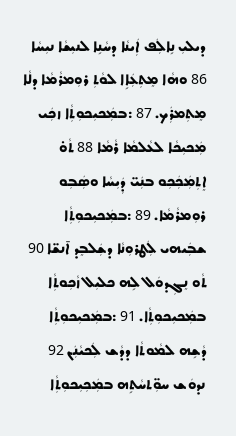ܕܝܠܝܼ ܢܹܐܠܲܦ ܐܲܝܢܵܐ ܕܚܵܢܹܐ ܠܢܝܼܫܵܐ ܢܝܼܚܵܐ 86 ܘܗܵܐ ܡܸܬܼܥܲܐܹܐ ܠܘܵܬܼ ܪܘܼܡܪܵܡܵܐ ܕܠܵܐ ܡܸܬܼܡܪܲܟ. 87 :ܒܡܲܟܝܼܟܘܼܬܼܵܐ ܙܟܲܝ ܡܲܟܝܼܟܵܐ ܠܥܵܠܡܵܐ ܪܵܡܵܐ 88 ܬܵܘ̇ ܐܸܬܼܡܲܟܲܟܼܘ ܒܢܲܝ̈ ܕܲܝܼܚܵܐ ܘܣܲܒܼܘ ܪܘܼܡܪܵܡܵܐ. 89 :ܒܡܲܟܝܼܟܘܼܬܼܵܐ ܫܒܲܝܗܝ ܠܲܛܪܘܼܢܵܐ ܕܫܲܠܒܸܕ ܐ̄ܢܫ̈ܐ 90 ܬܵܘ ܢܸܓܼܕܘܿܠ ܠܹܗ ܟܠܝܼܠ ܙܵܟܼܘܬܼܵܐ ܒܡܲܟܝܼܟܘܼܬܼܵܐ. 91 :ܒܡܲܟܝܼܟܘܼܬܼܵܐ ܕܵܫܹܗ ܠܡܵܘܬܵܐ ܕܕܵܫ ܠܲܟܝܵܢܲܢ 92 ܢܕܘܿܫ ܚܘܼ̈ܬܚܵܬܹܗ ܒܡܲܟܼܝܼܟܘܼܬܼܵܐ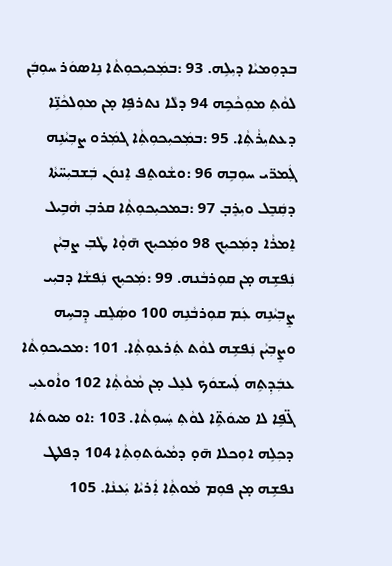ܒܕܘܼܡܝܵܐ ܕܝܼܠܹܗ. 93 :ܒܡܲܟܝܼܟܘܼܬܵܐ ܢܹܐܣܘܿܪ ܚܘܼܒܲܢ ܠܘܵܬܼ ܡܘܼܟܵܟܹܗ 94 ܕܠܵܐ ܢܬܪܦܹܐ ܡ̣ܢ ܡܘܼܠܟܵܢܹ̈ܐ ܕܥܬܝܼܪܵܬܼܵܐ. 95 :ܒܡܲܟܝܼܟܘܼܬܼܵܐ ܓܡܲܪܘ ܨܒܼܝܵܢܹܗ ܓܲܡܪ̈ܝ ܚܘܼܒܹܗ 96 :ܘܫܵܘܬܸܦ ܐܸܢܘܿܢ ܒܲܫܒܝܼܚ̈ܬܵܐ ܕܩܲܒܸܠ ܘܝܼܪܸܒ̣ 97 :ܒܡܟܝܼܟܘܼܬܼܵܐ ܩܪܒܼ ܗܵܒܹܝܠ ܐܸܡܪܵܐ ܕܡܲܟܝܼܟ 98 ܘܡܲܟܝܼܟ ܗ̄ܘ̣ܵܐ ܛܵܒܼ ܨܒܼܝܵܢ ܢܲܦܫܹܗ ܡ̣ܢ ܩܘܼܪܒܵܢܗ. 99 :ܡܲܟܝܼܟ ܢܲܦܫܵܐ ܕܒܝܼܝ ܨܸܒܼܝܵܢܹܗ ܥܲܡ ܩܘܼܪܒܵܢܹܗ 100 ܘܣܲܠܸܩ ܕܸܒܚܹܗ ܘܨܸܒܼܝܵܢ ܢܲܦܫܹܗ ܠܘܵܬ ܬܲܪܥܘܼܬܼܵܐ. 101 :ܡܟܝܟܘܼܬܵܐ ܥܒܲܕܼܬܹܗ ܠܲܚܫܘܿܟ ܠܥܸܠ ܡ̣ܢ ܡܵܘܵܬܼܵܐ 102 ܘܐܵܘܥܝܼ ܓ̈ܦܹܐ ܠܐ ܡܝܘܿܬܹ̈ܐ ܠܘܵܬܼ ܚܲܝܘܼܬܵܐ. 103 :ܐܘ ܡܝܘܬܿܐ ܕܟܼܠܹܗ ܐܘܼܟܠܐ ܗ̄ܘ̣ ܕܡܵܝܘܿܬܘܼܬܼܵܐ 104 ܕܦܠܛ ܢܦܫܹܗ ܡ̣ܢ ܦܘܼܡ ܡܵܘܬܼܵܐ ܐܲܪܝܵܐ ܝܲܥܢܵܐ. 105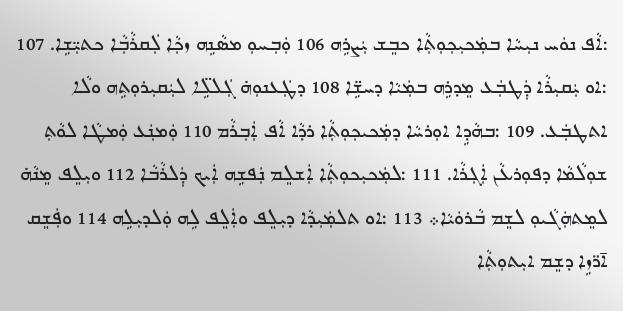:ܐܵܦ ܢܘܿܚ ܢܝܼܚܵܐ ܒܡܲܟܝܼܟܼܘܼܬܼܵܐ ܟܒܸܫ ܝܲܨܪܹܗ 106 ܘܲܒܼܚܘܼ ܡܣܵܢܹܗ ܙܟܼܵܐ ܠܲܩܪܵܒܼܵܐ ܟܬܝܼ̈ܫܹܐ. 107 :ܐܘ ܝܲܩܝܼܪܵܐ ܕܲܛܒܲܥ ܡܸܕܪܹܗ ܒܡܲܝܵܐ ܕܚܫܹ̈ܐ 108 ܕܛܲܥܢܘܼܗ̇ ܓܲܠܠܹ̈ܐ ܠܝܲܩܝܼܪܘܼܬܹܗ ܘܠܵܐ ܐܬܛܒܲܥ. 109 :ܒܗܵܕܹܐ ܐܘܼܪܚܵܐ ܕܡܲܟܝܟܼܘܼܬܼܵܐ ܪܕܵܐ ܐܵܦ ܐܲܒܼܪܵܡ 110 ܘܲܡܢܲܥ ܘܲܡܛܵܐ ܠܘܵܬܼ ܫܘܼܠܵܡܵܐ ܕܦܘܼܪܥܵܢ ܐܲܓܼܪܵܐ. 111 :ܠܡܲܟܝܼܟܘܼܬܼܵܐ ܐܲܫܠܸܡ ܢܲܦܫܹܗ ܐܲܝܟ ܕܲܠܪܵܒܵܐ 112 ܘܝܼܠܸܦ ܡܸܢܵܗ̇ ܠܡܸܬܗܲܓܵܝܘܼ ܠܫܸܡ ܒܵܪܘܿܝܵܐ܀ 113 :ܐܘ ܬܠܡܲܝܼܕܵܐ ܕܝܼܠܸܦ ܘܐܲܠܸܦ ܠܹܗ ܘܲܠܕܝܼܠܹܗ 114 ܘܦܲܫܸܩ ܐ̄ܪ̈ܙܹܐ ܕܫܸܡ ܐܝܼܬܘܼܬܼܵܐ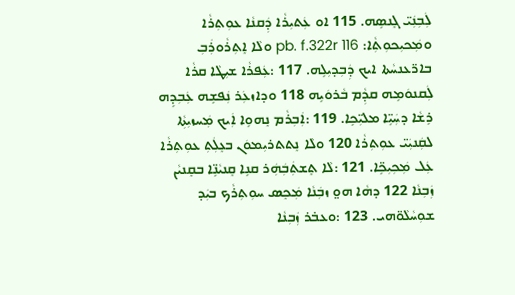ܠܲܒܼܢܲܝ̈ ܓܸܢܣܹܗ. 115 ܐܘ ܥܲܬܝܼܪܵܐ ܕܲܩܢܵܐ ܥܘܼܬܼܪܵܐ ܘܡܲܟܝܼܟܘܼܬܼܵܐ: pb. f.322r 116 ܘܠܵܐ ܐܸܬܼܪܵܘܪܲܒܼ ܒܐܪ̈ܥܢܚܵܬܐ ܐܝܟ ܕܲܒܼܕܝܼܠܹܗ. 117 :ܥܲܦܪܵܐ ܫܝܼܛܵܐ ܩܪܵܐ ܠܲܩܢܘܿܡܹܗ ܩܕܼܵܡ ܒܵܪܘܿܝܹܗ 118 ܘܕܐܙܥܲܪ ܢܲܦܫܹܗ ܥܲܒܼܕܹܗ ܪܹܫܵܐ ܕܚܲܝܹ̈ܐ ܡܠܝܼ̈ܟܹܐ. 119 :ܐܲܒܼܪܵܡ ܢܸܗܘܹܐ ܐܲܝܟ ܡܲܚܙܝܼܬܼܵܐ ܠܩܲܢܝܲܝ̈ ܥܘܼܬܼܪܵܐ 120 ܘܠܵܐ ܢܸܬܬܪܝܼܡܘܿܢ ܒܥܸܠܲܬܼ ܥܘܼܬܼܪܵܐ ܥܲܠ ܡܲܟܼܝܼܟܹ̈ܐ. 121 :ܠܵܐ ܬܸܫܬܲܒܲܗܲܪ ܩܢܹܐ ܩܸܢܝܵܢܹ̈ܐ ܒܩܸܢܝܵܢ ܙܲܒܼܢܵܐ 122 ܕܗܵܐ ܗܘ̤ ܙܒܲܢܵܐ ܡܲܟܸܣ ܚܘܼܬܼܪܵܟ ܒܝܲܕ ܫܘܼܚܵܠܵܘ̈ܗܝ. 123 :ܘܥܒ̇ܪ ܙܲܒܼܢܵܐ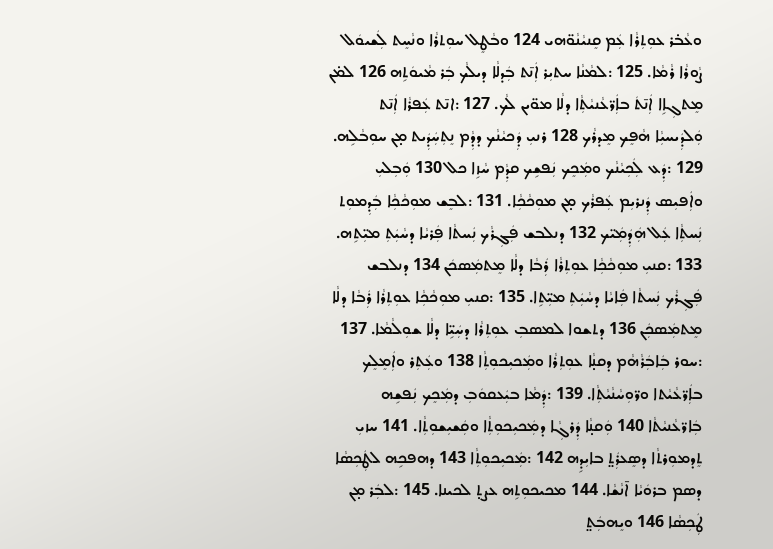ܘܥܵܒ̇ܪ ܥܘܼܬܼܪܵܐ ܥܲܡ ܩܸܢܝܵܢܵܘ̈ܗܝ 124 ܘܒܵܛܸܠ ܚܘܼܬܪܵܐ ܘܢܵܚܸܬ ܠܲܫܝܘܿܠ ܨܵܘܪܵܐ ܪܵܡܵܐ. 125 :ܠܡܵܢܵܐ ܚܬܝܼܪ ܐܲܢ̄ܬ ܒܲܕܠܵܐ ܕܝܠܵܟ ܒܲܪ ܡܵܝܘܿܬܹܗ 126 ܠܡ̇ܢ ܡܸܬܓܼܐܹܐ ܐܲܢ̄ܬܿ ܒܐܲܪ̈ܥܵܢܝܵܬܼܵܐ ܕܠܵܐ ܡܘ̈ܝܢ ܠܵܟ. 127 :ܐܢ̄ܬ ܥܲܦܪܵܐ ܐܲܢ̄ܬ ܘܲܠܕܲܝܚܝܼܵܐ ܗܵܦܸܟ ܡܸܕܪܵܟ 128 ܪܢܝܼ ܕܲܟܝܵܢܵܟ ܕܕܼܵܡ ܢܸܬܼܚܲܕܲܝܬ ܡ̣ܢ ܚܘܼܒܵܠܹܗ. 129 :ܕܲܥ ܠܲܟܼܝܵܢܵܟ ܘܡܲܟܸܟ ܢܲܦܫܹܟ ܩܕܼܵܡ ܚܵܙܹܐ ܟܠ 130 ܘܲܒܼܠܝܼ ܘܐܲܦܝܼܣ ܕܲܢܪܝܼܡ ܥܲܦܪܵܟ ܡ̣ܢ ܡܘܼܟܵܟܼܵܐ. 131 :ܠܒܸܫ ܡܘܼܟܵܟܼܵܐ ܒܲܕܼܡܘܼܬ ܢܲܚܬܼܵܐ ܥܲܠ ܗܲܕܲܡܲܝ̈ܟ 132 ܕܢܠܒܫ ܦܲܓܼܪܵܟ ܢܲܚܬܵܐ ܦܲܪܝܵܐ ܕܚܵܝܲܬܼ ܡܝܼ̈ܬܹܗ. 133 :ܩܢܝܼ ܡܘܼܟܵܟܼܵܐ ܥܘܼܬܼܪܵܐ ܪܲܒܵܐ ܕܠܵܐ ܡܸܬܡܲܣܟܿܢ 134 ܕܢܠܒܫ ܦܲܓܼܪܵܟ ܢܲܚܬܵܐ ܦܲܐܝܵܐ ܕܚܵܝܲܬܼ ܡܝܼ̈ܬܹܐ. 135 :ܩܢܝܼ ܡܘܼܟܵܟܼܵܐ ܥܘܼܬܼܪܵܐ ܪܲܒܵܐ ܕܠܵܐ ܡܸܬܡܲܣܟܲܢ 136 ܕܬܫܘܐ ܠܡܣܒܼ ܥܘܼܬܼܪܵܐ ܕܚܲܝܹ̈ܐ ܕܠܵܐ ܫܘܼܠܵܡܵܐ. 137 :ܚܘܪ ܒܲܐܒܲܪܵܗܵܡ ܕܩܢ̣ܵܐ ܥܘܼܬܼܪܵܐ ܘܡܲܟܝܼܟܘܼܬܼܵܐ 138 ܘܥܲܬܼܪ ܘܐܲܡܸܠܸܟ ܒܐܲܪ̈ܥܵܝܵܬܐ ܘܪ̈ܘܼܚܵܢܵܝܵܬܼܵܐ. 139 :ܕܲܡܵܐ ܒܝܲܥܩܘܿܒܼ ܕܡܲܟܸܟ ܢܲܦܫܹܗ ܒܲܐܪ̈ܥܵܢܝܵܬܵܐ 140 ܘܲܩܢ̣ܵܐ ܕܲܪܓܼܵܐ ܕܡܲܟܝܼܟܘܼܬܼܵܐ ܘܩܲܫܝܼܫܘܼܬܼܵܐ. 141 ܚܙܝܼ ܬܸܕܡܘܼܪܬܵܐ ܕܣܸܥܪܲܬ̤ ܒܐܝܼܕܹܗ 142 :ܡܲܟܝܼܟܘܼܬܼܵܐ 143 ܕܗܦܟܹܗ ܠܛܲܟܼܣܵܐ ܕܣܡ ܒܪܘܿܝܵܐ ܐ̄ܢܵܫܵܐ. 144 ܡܟܝܟܘܼܬܹܗ ܥܨܬ̣ ܠܟܝܢܐ. 145 :ܠܒܲܪ ܡ̣ܢ ܛܲܟܼܣܵܐ 146 ܘܝܸܗܒܲܬ̤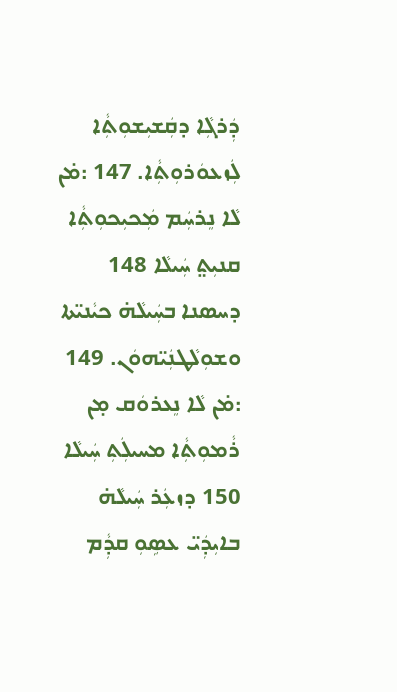ܕܲܪܓܼܵܐ ܕܩܲܫܝܼܫܘܼܬܼܵܐ ܠܲܙܥܘܿܪܘܼܬܼܵܐ. 147 :ܡ̇ܢ ܠܵܐ ܢܸܪܚܲܡ ܡܲܟܝܼܟܘܼܬܼܵܐ ܩܢܝܼܬ̤ ܚܲܝܠܵܐ 148 ܕܚܣܢܐ ܒܚܲܝܠܵܗ̇ ܟܝܵܢܝ̈ܬܐ ܘܫܘܼܠܵܛܢܲܝ̈ܗܘܿܢ. 149 :ܡ̇ܢ ܠܵܐ ܢܸܥܪܘܿܩ ܡ̣ܢ ܪܵܡܘܼܬܼܵܐ ܡܚܝܠܲܬܼ ܚܲܝܠܵܐ 150 ܕܙܥܲܪ ܚܲܝܠܵܗ̇ ܒܐܝܼܕܲܝ̈ ܥܣܹܘܼ ܩܕܼܵܡ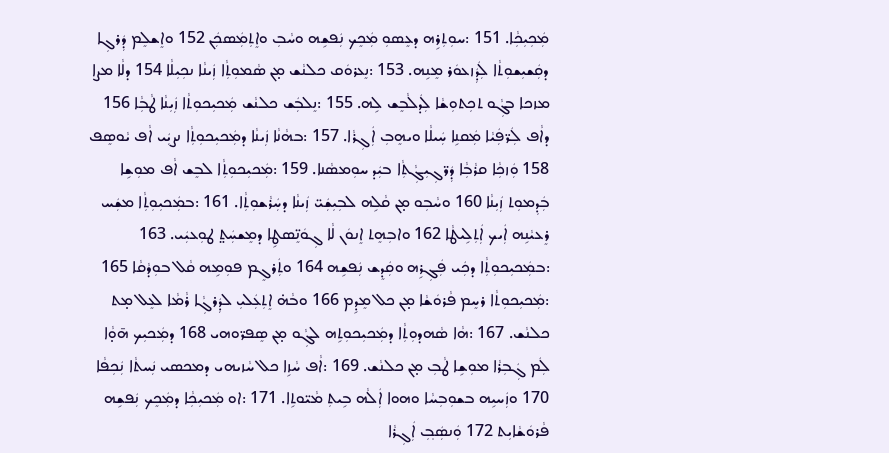ܡܲܟܼܝܼܟܼܵܐ. 151 :ܚܘܼܬܼܪܹܗ ܕܥܸܣܘܼ ܡܲܟܸܟ ܢܲܦܫܹܗ ܘܚܵܒܼ ܘܐܸܬܼܡܲܣܟܲܢ 152 ܘܐܸܫܠܸܡ ܕܲܪܓܼܐ ܕܩܲܫܝܼܫܘܼܬܵܐ ܠܲܕܲܙܥܘܿܪ ܡܸܢܹܗ. 153 :ܢܸܥܪܘܿܩ ܟܠܢܵܫ ܡ̣ܢ ܣܵܡܘܼܬܼܵܐ ܙܲܝܢܵܐ ܢܟܼܝܼܠܵܐ 154 ܕܠܵܐ ܡܨܐ ܡܙܟܐ ܒܓܼܵܘ ܬܟܼܬܘܼܫܵܐ ܠܲܕܠܵܒܸܫ ܠܹܗ. 155 :ܢܸܠܒܲܫ ܟܠܢܵܫ ܡܲܟܝܼܟܘܼܬܵܐ ܙܲܝܼܢܵܐ ܛܵܒܼܵܐ 156 ܕܐܵܦ ܠܲܪ̈ܦܲܝܵܐ ܡܲܩܢܹܐ ܚܲܝܠܵܐ ܘܝܗܸܒܼ ܐܲܓܼܪܵܐ. 157 :ܒܗܵܢܵܐ ܙܲܝܢܵܐ ܕܡܲܟܝܼܟܘܼܬܼܵܐ ܢܨܝܲܝ ܐܵܦ ܝܵܘܣܸܦ 158 ܘܲܙܟܼܵܐ ܩܪܵܒܼܵܐ ܕܲܪ̈ܓܼܝܼܓܼܵܬܼܵܐ ܒܝܲܕ ܚܘܼܡܣܵܢܐ. 159 :ܡܲܟܝܼܟܘܼܬܼܵܐ ܠܒܸܫ ܐܵܦ ܡܘܼܫܹܐ ܒܲܕܼܡܘܼܬ ܙܲܝܼܢܵܐ 160 ܘܚܵܒܼܘ ܡ̣ܢ ܩܵܠܹܗ ܠܒܼܝܼܫܲܝ̈ ܙܲܝܢܵܐ ܕܚܲܪܵܫܘܼܬܼܵܐ. 161 :ܒܡܲܟܝܼܘܼܬܼܵܐ ܡܫܲܚ ܪܸܥܝܵܢܹܗ ܐܲܝܟ ܐܲܬܼܠܹܝܛܵܐ 162 ܘܐܒܼܗܸܬ ܐܸܢܘܿܢ ܠܵܐ ܓܼܘܿܢܸ̈ܣܛܹܐ ܕܡܸܫܚܲܬ̤ ܛܘܼܥܝܲܝ. 163 :ܒܡܲܟܝܼܟܘܼܬܼܵܐ ܕܟܲܝ ܦܲܓܼܪܹܗ ܘܩܲܕܸܫ ܢܲܦܫܹܗ 164 ܘܬܲܪܓܸܡ ܦܘܼܡܹܗ ܩܵܠ ܒܘܼܕܵܩܵܐ 165 :ܡܲܟܝܼܟܘܼܬܵܐ ܪܚܸܡ ܦܵܪܘܿܫܵܐ ܡ̣ܢ ܟܠ ܡܸܕܹܡ 166 ܘܒܵܗ̇ ܐܸܬܼܥܲܠܝܼ ܠܕܲܪܓܼܵܐ ܪܵܡܵܐ ܠܥܸܠ ܡ̣ܬ ܟܠܢܵܫ. 167 :ܗܵܐ ܣܵܗܕܘܼܬܼܵܐ ܕܡܲܟܝܼܟܘܼܬܹܗ ܠܓܼܵܘ ܡ̣ܢ ܣܸܦܪ̈ܘܗܝ 168 ܕܡܲܟܝܼܟ ܗ̄ܘ̣ܵܐ ܠܲܡ ܓܲܒܼܪܵܐ ܡܘܼܫܹܐ ܛܵܒܼ ܡ̣ܢ ܟܠܢܵܫ. 169 :ܐܵܦ ܚܵܙܹܐ ܟܠ ܚܵܙܝܗܝ ܕܡܟܣܝ ܢܲܚܬܵܐ ܢܲܟܼܦܵܐ 170 ܘܙܲܚܝܹܗ ܒܫܘܼܒܼܚܵܐ ܘܗܘܐ ܐܲܠܵܗ ܒܹܝܬܼ ܡܵܝ̈ܘܬܹܐ. 171 :ܐܘ ܡܲܟܝܼܟܼܵܐ ܕܡܲܟܸܟ ܢܲܦܫܹܗ ܦܵܪܘܿܫܵܐܝܼܬ 172 ܘܲܢܣܲܒܼ݂ ܐܲܓܼܪܵܐ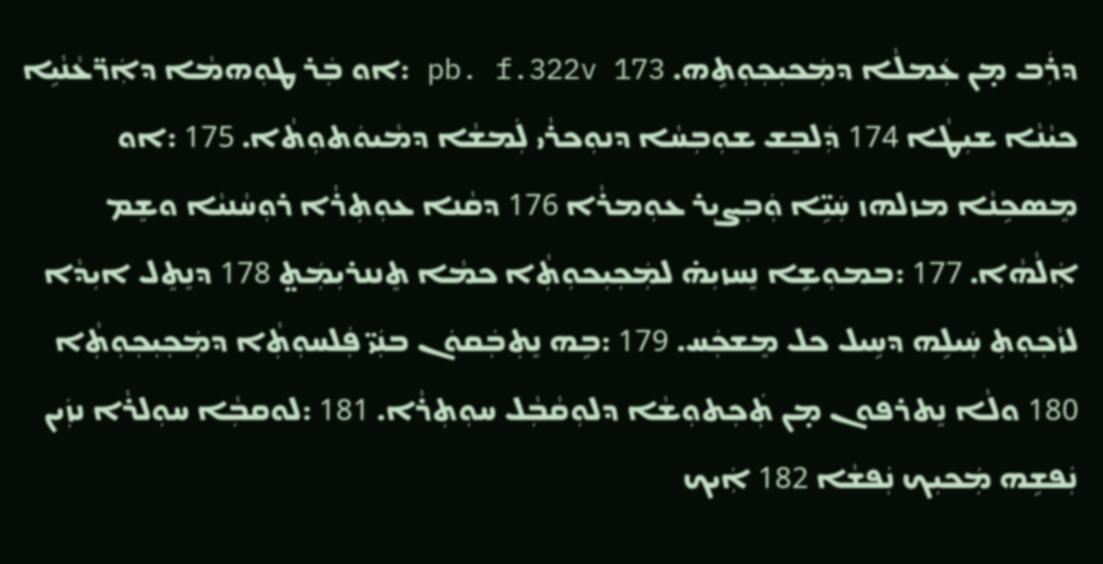ܕܪܲܒ ܡ̣ܢ ܥܲܡܠܵܐ ܕܡܲܟܝܼܟܼܘܼܬܹܗ. pb. f.322v 173 :ܐܘ ܒܲܪ ܛܘܼܗܡܵܐ ܕܐܲܪ̈ܥܵܢܵܝܹܐ ܟܝܵܢܵܐ ܫܝܼܛܵܐ 174 ܕܲܠܒܸܫ ܫܘܼܒܼܚܵܐ ܕܢܘܼܟܪܵܝ ܠܲܡܫܵܐ ܕܡܵܝܘܿܬܘܼܬܵܐ. 175 :ܐܘ ܡܸܣܟܹܢܵܐ ܡܙܠܗܙ ܚܲܝܹ̈ܐ ܘܲܒܼܨܝܼܪ ܥܘܼܡܪܵܐ 176 ܕܩܵܢܐ ܥܘܼܬܼܪܵܐ ܪܘܼܚܵܢܝܵܐ ܘܫܸܡ ܐܲܠܵܗܵܐ. 177 :ܒܡܘܼܫܹܐ ܢܸܚܙܝܼܗ̇ ܠܡܲܟܼܝܼܟܘܼܬܼܵܐ ܟܡܵܐ ܬܸܢܢܪܝܼܡܲܬ̤ 178 ܕܢܸܬܸܠ ܐܝܼܕܵܐ ܠܙܵܟܼܘܼܬܼ ܚܲܝܠܹܗ ܕܚܹܝܠ ܟܠ ܡܸܫܟܲܚ. 179 :ܒܹܗ ܢܸܬܼܒܲܩܘܿܢ ܒܢܲܝ̈ ܦܲܠܚܘܼܬܼܵܐ ܕܡܲܟܼܝܼܟܼܘܼܬܼܵܐ 180 ܘܠܵܐ ܢܸܬܪܦܘܢ ܡ̣ܢ ܬܲܟܼܬܘܼܫܵܐ ܕܠܘܼܩܵܒܼܵܠ ܚܘܼܬܼܪܵܐ. 181 :ܠܘܩܒܼܵܐ ܚܘܼܠܪܵܐ ܢܙܲܝܢ ܢܲܦܫܹܗ ܡܲܟܝܼܟ ܢܲܦܫܵܐ 182 ܐܲܝܟ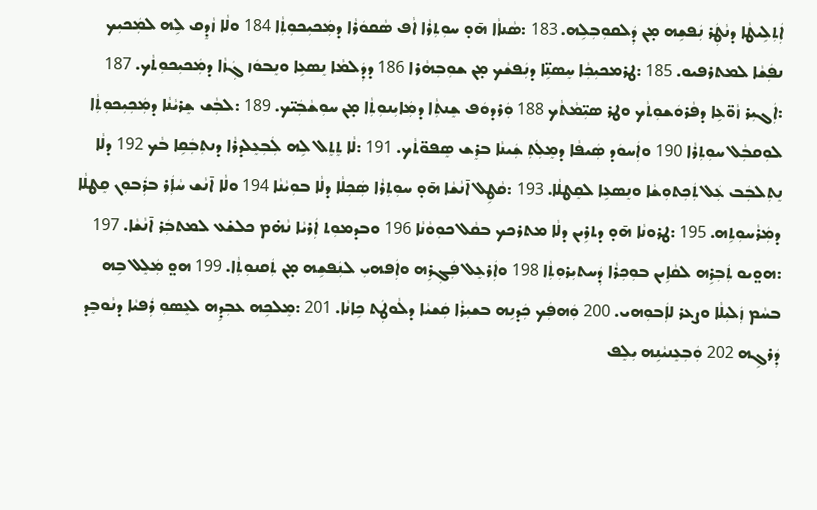ܐܲܬܼܠܹܝܛܵܐ ܕܢܵܛܲܪ ܢܲܦܫܹܗ ܡ̣ܢ ܕܲܠܩܘܼܒܼܠܹܗ. 183 :ܣܵܢܐܵܐ ܗ̄ܘ̣ ܚܘܼܬܼܪܵܐ ܐܵܦ ܣܵܩܘܿܪܵܐ ܕܡܲܟܝܼܟܘܼܬܼܵܐ 184 ܘܠܵܐ ܙܵܕܸܩ ܠܹܗ ܠܡܲܟܝܼܟ ܢܦܲܫܵܐ ܠܡܬܪܦܝܘ. 185 :ܛܪܡܟܝܼܟܼܵܐ ܚܸܣܢܹ̈ܐ ܕܢܲܦܫܵܟ ܡ̣ܢ ܫܘܼܒܼܗܵܪܐ 186 ܕܕܲܠܡܵܐ ܢܸܣܥܹܐ ܘܢܸܒܘܿܙ ܓܲܙܵܐ ܕܡܲܟܝܼܟܘܼܬܵܟ. 187 :ܐܲܓܝܼܪ ܙܵܘ̈ܥܹܐ ܕܦܵܪܘܿܫܘܼܬܵܟ ܘܛܪ ܣܝܼ̈ܡܵܬܵܟ 188 ܘܲܪܕܘܿܦ ܫܸܢܬܼܵܐ ܕܡܲܐܝܼܢܘܼܬܼܵܐ ܡ̣ܢ ܚܘܼܫܵܒܲܝ̈ܟ. 189 :ܠܒܼܵܫ ܫܸܪܝܵܢܵܐ ܕܡܲܟܼܝܼܟܘܼܬܼܵܐ ܠܘܼܩܒܼܵܠ ܚܘܼܬܼܪܵܐ 190 ܘܐܲܚܘܿܕ ܣܲܝܦܵܐ ܕܡܸܠܲܬܼ ܫܲܝܢܵܐ ܒܪܸܫ ܣܸܦܘ̈ܬܵܟ. 191 :ܠܵܐ ܬܸܬܸܠ ܠܹܗ ܠܲܒܼܥܸܠܕܪܵܐ ܕܢܬܼܒܲܩܹܐ ܒܵܟ 192 ܕܠܵܐ ܢܸܬܼܠܒܲܒ ܥܲܠ ܬܲܟܼܬܘܼܫܵܐ ܘܢܸܣܥܹܐ ܠܩܸܛܠܵܐ. 193 :ܩܵܛܹܠ ܐ̄ܢܵܫܵܐ ܗ̄ܘ̣ ܚܘܼܬܼܪܵܐ ܣܲܟܼܠܵܐ ܕܠܵܐ ܒܘܼܝܵܢܵܐ 194 ܘܠܵܐ ܐ̄ܢܵܫ ܚܵܐܲܪ ܒܪܲܒܘܼܢ ܩܸܛܠܵܐ ܕܡܲܪܵܚܘܼܬܹܗ. 195 :ܛܪܘܢܵܐ ܗ̄ܘ̣ ܕܬܪܹܝܢ ܕܠܵܐ ܡܬܪܟܟ ܒܩܵܠ ܟܘܼܘܵܢܵܐ 196 ܘܒܕܡܘܼܬ ܐܲܪܝܵܐ ܢܵܗ̇ܡ ܟܠܫ̇ܥ ܠܡܬܒܲܪ ܐ̄ܢܵܫܵܐ. 197 :ܗܘ̤ܝܘ ܬܲܒܼܪܹܗ ܠܩܵܐܹܝܢ ܒܘܼܟܼܪܵܐ ܕܲܚܬܝܼܪܘܼܬܼܵܐ 198 ܘܐܲܪܥܸܠ ܦܲܓܼܪܹܗ ܘܐܲܦܗܝܼ ܠܢܲܦܫܹܗ ܡ̣ܢ ܬܲܩܢܘܼܬܼܵܐ. 199 ܗܘ̤ ܡܲܠܸܠ ܒܹܗ ܒܚܵܡ ܙܲܠܝܼܠܵܐ ܘܨܥܪ ܠܐܲܒܘܼܗܝ. 200 ܘܲܗܦܲܟ ܟܲܕܢܹܗ ܒܫܝܼܪܵܐ ܩܲܫܝܵܐ ܕܠܵܘܛܲܬ ܟܹܐܢܵܐ. 201 :ܡܸܠܟܹܗ ܥܒܼܕܹܗ ܠܥܸܣܘܼ ܪܲܦܝܵܐ ܕܢܵܘܒܸܕ ܕܲܪܓܹܗ 202 ܘܲܒܼܥܸܢܝܵܢܹܗ ܝܼܠܸܦ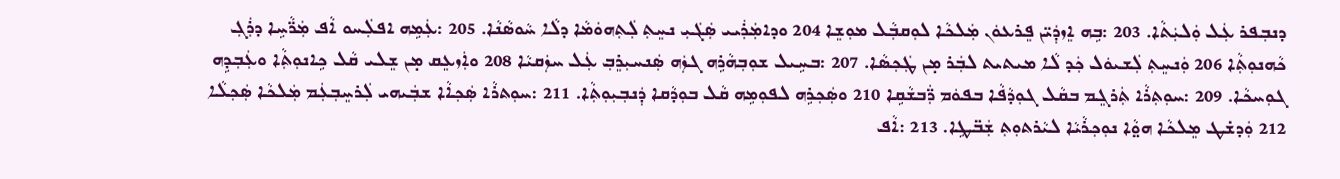ܕܢܒܼܦܪ ܥܲܠ ܘܲܠܝܲܬܵܐ. 203 :ܒܹܗ ܐܸܙܕܲܝ̈ܢ ܦܸܪܥܘܿܢ ܡܲܠܟܵܐ ܠܘܼܩܒܼܵܠ ܡܘܼܫܸܐ 204 ܘܕܐܡܲܪܲܝܝ ܣܲܓܿܝܼ ܢܚܸܬܼ ܠܲܬܼܗܘܿܡܵܐ ܕܠܵܐ ܚܵܘܣܵܢܵܐ. 205 :ܥܲܡܹܗ ܐܦܠܲܚܘ ܐܵܦ ܡܲܪ̈ܵܚܹܐ ܕܪܲܓܼ ܟܵܗܢܘܼܬܼܵܐ 206 ܘܲܢܚܸܬܼ ܠܲܫܝܘܿܠ ܟܲܕ ܠܵܐ ܡܝܬܝܬ ܠܒܲܪ ܡ̣ܢ ܛܲܟܼܣܵܐ. 207 :ܒܚܹܝܠ ܫܘܼܒܼܗܵܪܹܗ ܓܙܲܗ ܣܲܢܚܝܼܪܸܒܼ ܥܲܠ ܚܙܲܩܝܵܐ 208 ܘܐܲܙܥܸܩ ܡ̣ܢ ܫܸܠܝ ܩܵܠ ܟܹܐܢܘܼܬܼܵܐ ܘܥܲܒܼܕܹܗ ܓܘܼܚܟܵܐ. 209 :ܚܘܼܬܼܪܵܐ ܬܲܪܓܸܡ ܒܩܵܠ ܓܘܼܕܵܦܵܐ ܒܦܘܿܡ ܪ̈ܲܒܫܵܩܹܐ 210 ܘܣܲܟܼܪܹܗ ܠܦܘܼܡܹܗ ܩܵܠ ܒܘܼܕܵܩܐ ܕܲܢܒܼܝܼܘܼܬܼܵܐ. 211 :ܚܘܼܬܪܵܐ ܣܲܟܼܐܵܐ ܫܒܲܝܗܝ ܠܲܪܚܸܒܼܥܲܡ ܡܲܠܟܵܐ ܣܲܟܼܠܵܐ 212 ܘܲܕܫ̇ܛ ܡܸܠܟܵܐ ܗܘ̤ܵܐ ܢܘܼܟܼܪܵܝܵܐ ܠܝܵܪܬܘܼܬܼ ܫܲܒ̈ܛܹܐ. 213 :ܐܵܦ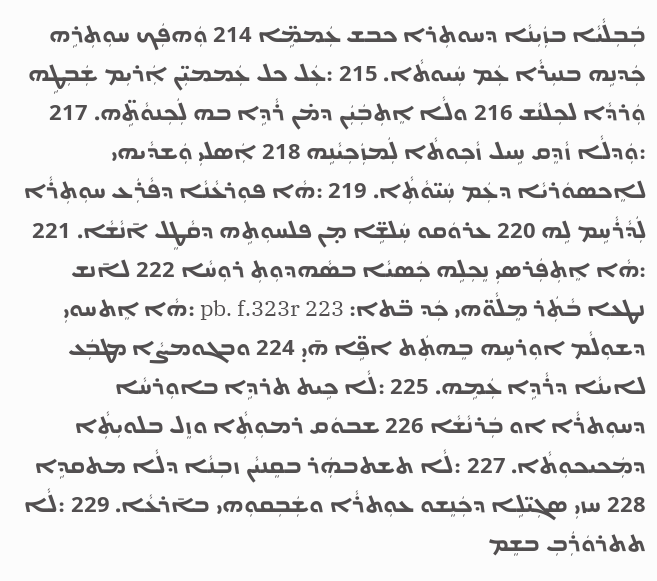ܒܲܒܼܠܵܝܵܐ ܒܙܲܝܼܢܵܐ ܕܚܘܬܼܪܐ ܟܒܫ ܥܲܡܡܹ̈ܐ 214 ܘܲܗܦܲܟ ܚܘܼܬܼܪܹܗ ܟܲܕܢܹܗ ܒܢܝܼܪܵܐ ܥܲܡ ܚܲܝܘܬܵܐ. 215 :ܥܲܠ ܟܠ ܥܲܡܡܝܼ̈ܢ ܐܲܪܝܼܡ ܫܲܒܼܛܹܗ ܘܲܪܕܵܐ ܠܟܼܠܢܵܫ 216 ܘܠܵܐ ܐܸܬܼܒܲܝܲܢ ܕܡ̇ܢ ܪܵܕܹܐ ܒܗ ܠܲܟܼܢܘܵܬܹ̈ܗ. 217 :ܘܲܕܠܵܐ ܙܵܕܸܩ ܚܹܝܠ ܙܵܟܼܘܬܵܐ ܠܲܡܙܲܟܼܝܵܢܹܗ 218 ܐܲܣܠܝܼ ܘܲܫܕܵܝܗܝ ܠܐܸܟܣܘܿܪܝܵܐ ܕܥܲܡ ܚܲܝ̈ܘܵܬܼܵܐ. 219 :ܗܵܐ ܦܘܼܪܥܵܢܵܐ ܕܦܵܪܲܥ ܚܘܼܬܼܪܵܐ ܠܲܕܵܪܵܚܹܡ ܠܹܗ 220 ܥܪܘܿܩܘ ܚܲܠܫܹ̈ܐ ܡ̣ܢ ܦܠܚܘܼܬܹܗ ܕܩܵܛܸܠ ܐ̄ܢܵܫܵܐ. 221 :ܗܵܐ ܐܸܬܼܦܲܪܣܝܼ ܢܸܟܼܠܹܗ ܟܲܣܝܵܐ ܒܣܵܗܕܘܼܬܼ ܪܘܼܚܵܐ 222 ܠܐ̄ܢܫ ܢܛܥܐ ܒܵܬܲܪ ܡܸܠܵܘ̈ܗܝ ܟܲܕ ܒ̈ܬܐ: pb. f.323r 223 :ܗܵܐ ܐܸܬܚܘܝܼ ܕܫܘܼܠܵܡ ܐܘܼܪܚܹܗ ܒܸܗܬܲܬ ܐܦܹ̈ܐ ܗ̄ܝ̣ 224 ܘܒܓܘܡܨܵܐ ܡܛܒܲܥ ܠܐܝܢܵܐ ܕܪܵܕܹܐ ܥܲܡܹܗ. 225 :ܠܵܐ ܟܹܝܬ ܬܪܕܹܐ ܒܐܘܼܪܚܵܐ ܕܚܘܼܬܪܵܐ ܐܘ ܒܲܪܢܵܫܵܐ 226 ܫܒܘܿܩ ܪܡܘܼܬܼܵܐ ܘܙܸܠ ܒܠܘܝܼܬܼܵܐ ܕܡܲܟܝܟܘܼܬܵܐ. 227 :ܠܵܐ ܬܫܬܒܗܲܪ ܒܩܸܢܝܵܢ ܙܒܼܢܵܐ ܕܠܵܐ ܡܬܩܕܹܐ 228 ܚܙܝܼ ܣܓܼܝ̈ܠܹܐ ܕܟܲܢܸܫܘ ܥܘܼܬܪܵܐ ܘܫܲܒܼܩܘܼܗܝ ܒܐ̄ܪܥܵܐ. 229 :ܠܵܐ ܬܬܪܘܿܪܲܒܼ ܒܫܸܡ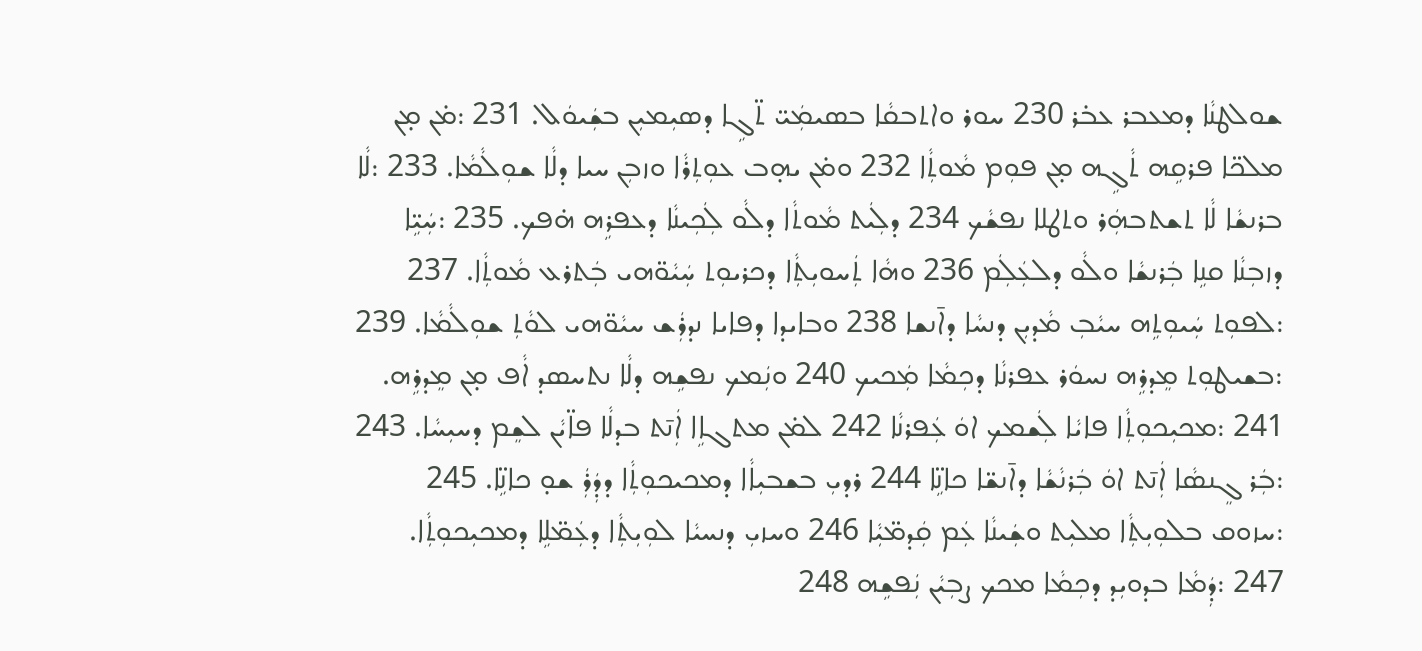ܫܘܠܛܢܵܐ ܕܡܥܒܪ ܥܒ̇ܪ 230 ܚܘܪ ܘܐܬܒܩܵܐ ܒܣܝܡܲܝ̈ ܬ̈ܓܹܐ ܕܣܝܼܡܝܼܢ ܒܫܲܝܘܿܠ. 231 :ܡ̇ܢ ܡ̣ܢ ܡܠܟ̈ܐ ܦܪܩܹܗ ܬܵܓܹܗ ܡ̣ܢ ܦܘܼܡ ܡܵܘܬܼܵܐ 232 ܘܡ̇ܢ ܝܗ̣ܒ ܥܘܼܬܼܪܵܐ ܘܙܒܼܢ ܚܝܐ ܕܠܵܐ ܫܘܼܠܵܡܵܐ. 233 :ܠܵܐ ܒܪܢܫܵܐ ܠܵܐ ܬܫܬܒܗܲܪ ܘܬܛܠܐ ܢܦܫܵܟ 234 ܕܠܲܝܬ ܡܵܘܬܵܐ ܕܠܵܘ ܠܲܟܼܝܢܵܐ ܕܥܦܪܹܗ ܗ̇ܦܟ. 235 :ܚܲܝܹ̈ܐ ܕܙܒܼܢܵܐ ܩܢܹܐ ܒܲܪܢܫܵܐ ܘܠܵܘ ܕܠܥܲܠܲܡ 236 ܘܗܵܐ ܬܲܚܘܝܼܬܼܵܐ ܕܟܪܝܘܼܬ ܚܲܝܵܘ̈ܗܝ ܒܲܬܪܥ ܡܵܘܬܼܵܐ. 237 :ܠܦܘܼܬ ܚܲܝܘܼܬܹܗ ܚܝܵܒܼ ܡܵܕܝܼܢ ܕܢܚܵܐ ܕܐ̄ܢܫܐ 238 ܘܒܐܝܕܐ ܕܦܐܝܐ ܢܕܪܲܫ ܚܝܵܘ̈ܗܝ ܠܘܵܬܼ ܫܘܼܠܵܡܵܐ. 239 :ܒܫܝܛܘܼܬ ܡܸܕܪܹܗ ܢܚܘܿܪ ܥܦܪܢܵܐ ܕܟܼܡܵܐ ܡܲܟܝܟ 240 ܘܢܲܡܟ ܢܦܫܹܗ ܕܠܵܐ ܢܬܚܣܕ ܐܵܦ ܡ̣ܢ ܡܸܕܪܹܗ. 241 :ܡܟܝܼܟܘܼܬܼܵܐ ܦܐܝܵܐ ܠܲܫܡܟ ܐܘܿ ܥܲܦܪܢܵܐ 242 ܠܡ̇ܢ ܡܬܓܐܹܐ ܐܲܢ̄ܬ ܒܕܠܵܐ ܦܐ̈ܝܵܢ ܠܫܸܡ ܕܚܝܼܚܵܐ. 243 :ܒܲܪ ܓܸܢܣܵܐ ܐܲܢ̄ܬ ܐܘܿ ܒܲܪܢܵܫܵܐ ܕܐ̄ܢܫ̈ܐ ܟܐܢܹ̈ܐ 244 ܪܕܝܼ ܒܫܒܝܼܐܵܐ ܕܡܟܝܟܘܼܬܼܵܐ ܕܕܲܪܲ ܫܘ̣ ܟܐܢܹ̈ܐ. 245 :ܚܙܘܩ ܒܠܘܼܝܼܬܼܵܐ ܡܠܝܼܬ ܘܫܲܝܢܵܐ ܥܲܡ ܩܲܕܡ̈ܝܼܵܐ 246 ܘܚܙܝܼ ܕܢܚܝܵܐ ܠܘܼܝܼܬܼܵܐ ܕܥܲܡ̈ܠܹܐ ܕܡܟܝܼܟܘܼܬܼܵܐ. 247 :ܕܲܡܵܐ ܒܕܘܝܼܕ ܕܟܼܡܵܐ ܡܟܟ ܨܒܼܝܵܢ ܢܲܦܫܹܗ 248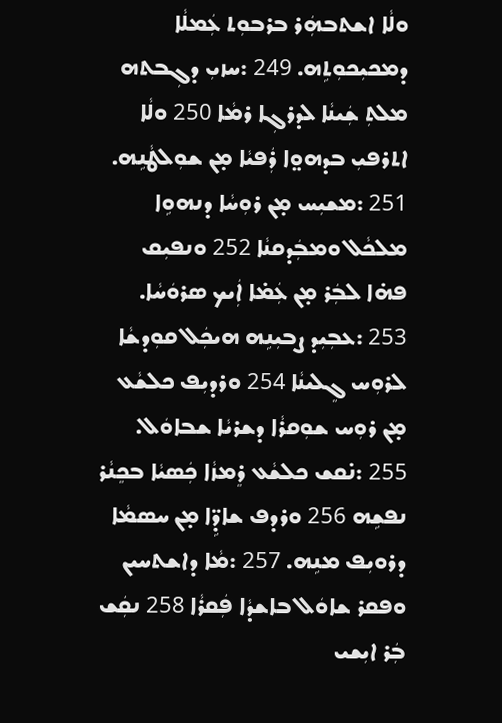ܘܠܵܐ ܐܫܬܒܗܲܪ ܒܪܒܘܼܬ ܥܲܡܠܵܐ ܕܡܟܝܼܟܘܼܬܹܗ. 249 :ܚܙܝܼ ܕܓܼܒܬܗ ܡܠܬܼ ܫܲܝܢܵܐ ܠܕܪܓܼܐ ܪܡܵܐ 250 ܘܠܵܐ ܐܬܪܦܝܼ ܒܕܗܘ̤ܐ ܪܲܦܝܵܐ ܡ̣ܢ ܫܘܼܠܛܵܢܹܗ. 251 :ܡܫܝܼܚ ܡ̣ܢ ܪܘܼܚܵܐ ܕܢܗܘܹܐ ܡܠܟܵܠ ܘܡܒܲܕܩܢܵܐ 252 ܘܢܦܝܼܩ ܦܗ̇ܐ ܠܒܲܪ ܡ̣ܢ ܥܲܡ̇ܐ ܐܲܝܟ ܣܪܘܿܚܵܐ. 253 :ܥܒܼܝܼܕ ܨܒܝܼܢܹܗ ܗܝܟܲܠ ܩܘܼܕܫܵܐ ܠܪܘܼܚ ܓܸܠܝܢܵܐ 254 ܘܪܕܝܼܦ ܟܠܫܵܥ ܡ̣ܢ ܪܘܼܚ ܫܘܼܩܪܵܐ ܕܫܪܝܵܐ ܫܒܐܘܿܠ. 255 :ܢ̇ܩܫ ܟܠܫܵܥ ܪܸܡܙܵܐ ܟܲܣܝܵܐ ܒܟܸܢܵܪ ܢܦܫܹܗ 256 ܘܪܕܦ ܫܐܕܹ̈ܐ ܡ̣ܢ ܚܣܡܵܐ ܕܪܘܝܼܦ ܡܢܹܗ. 257 :ܡܵܐ ܕܐܫܬܚܝܢ ܘܦܩܪ ܫܐܘܿܠ ܒܐܫܕܵܐ ܦܲܩܪܵܐ 258 ܢܩܲܫ ܒܲܪ ܐܝܼܫܝ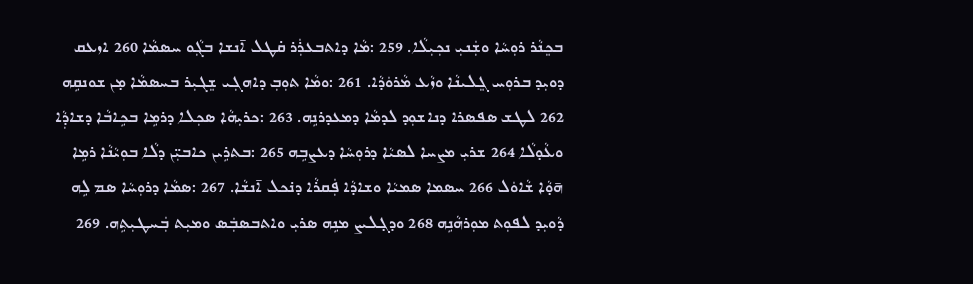ܒܟܸܢܵܪ ܪܘܼܚܵܐ ܘܫܲܢܝܼ ܢܟܼܝܼܠܵܐ. 259 :ܡܵܐ ܕܐܬܒܥܪܲܪ ܩ̇ܛܠ ܐ̄ܢܫܐ ܒܓܼܵܘ ܚܣܡܵܐ 260 ܐܙܥܩ ܕܘܝܼܕ ܒܪܘܼܚ ܓܸܠܝܢܵܐ ܘܙܵܥ ܡܵܪܘܿܕܵܐ. 261 :ܘܡܵܐ ܬܘܼܒܼ ܕܐܗܓܼܝ ܫܸܓܝܼܪ ܒܚܣܡܵܐ ܡ̣ܢ ܫܘܢܩܹܗ 262 ܠܛܫ ܣܦܣܪܐ ܕܢܐܫܘܼܕ ܠܕܡܵܐ ܕܡܥܕܪܢܹܗ. 263 :ܟܪܝܼܗܵܐ ܣܟܼܠܐ ܕܪܡܹܐ ܒܟܹܐܒܵܐ ܕܫܐܕܼܵܐ ܘܥܵܘ̣ܠܵܐ 264 ܫܪܝܼ ܡܨܚܐ ܠܣܝܵܐ ܕܪܘܼܚܵܐ ܕܥܨܒܹܗ 265 :ܒܬܪܹܝܢ ܟܐܒܝܼ̈ܢ ܕܠܵܐ ܒܘܼܝܵܢܵܐ ܪܡܹܐ ܗ̄ܘ̣ܵܐ ܫܵܐܘܿܠ 266 ܚܣܡܐ ܣܡܝܵܐ ܘܫܐܕܵܐ ܦܲܩܪܵܐ ܕܢ̇ܟܠ ܐ̄ܢܫܵܐ. 267 :ܣܡܵܐ ܕܪܘܼܚܵܐ ܣܡ ܠܹܗ ܕܵܘܝܼܕ ܠܦܘܼܬ ܡܘܼܪܗܵܢܹܗ 268 ܘܕܓ̣ܠܝܨ ܡܢܹܗ ܣܪܝܼ ܘܐܬܒܣܒܲܣ ܘܡܝܼܬ ܒܲܚܛܝܼܬܹܗ. 269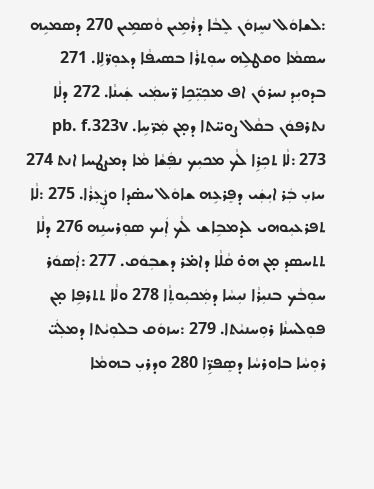:ܠܫܐܘܿܠ ܢܚܸܙܘܿܢ ܠܸܒܵܐ ܕܪܵܡܹܝܢ ܘܵܣܡܹܝܢ 270 ܕܣܡܝܹܗ ܚܣܡܵܐ ܘܩܛܠܹܗ ܚܘܼܬܪܵܐ ܒܣܝܦܵܐ ܕܥܘܼܪ̈ܠܹܐ. 271 ܒܕܘܝܼܕ ܢܚܪܘܿܢ ܐܦ ܡܟܼܝܼ̈ܟܹܐ ܪ̈ܚܡܲܝ ܫܲܝܢܵܐ. 272 ܕܠܵܐ ܢܬܪܦܘܿܢ ܒܩܵܠ ܨܘܚ̈ܬܐ ܕܡ̣ܢ ܡܲܪ̈ܚܹܐ. pb. f.323v 273 :ܠܵܐ ܬܟܼܪܹܐ ܠܵܟ ܡܟܝܼܟ ܢܦܲܫܵܐ ܡܵܐ ܕܡܨܛܚܐ ܐܢܬ 274 ܚܙܝܼ ܒܲܪ ܐܝܼܫܲܝ ܕܦܸܪܥܹܗ ܫܐܘܿܠ ܚܣ̇ܕܐ ܘܨܲܥܼܪܵܐ. 275 :ܠܵܐ ܬܦܪܥܝܼܘܗܝ ܠܕܡܒܹܐܫ ܠܵܟ ܐܲܝܟ ܣܘܼܪܚܢܹܗ 276 ܕܠܵܐ ܬܬܚܣܕ ܡ̣ܢ ܗܘ̇ ܩܵܠܵܐ ܕܐܡ̇ܪ ܕܫܒܼܘܿܩ. 277 :ܐܲܣܘܿܪ ܚܘܼܒܵܟ ܒܢܝܼܪܵܐ ܢܝܼܚܵܐ ܕܡܲܟܝܼܘܬܼܵܐ 278 ܘܠܵܐ ܬܬܪܦܹܐ ܡ̣ܢ ܦܘܼܠܚܢܵܐ ܪܘܼܚܢܝܵܬܐ. 279 :ܚܙܘܿܩ ܒܠܘܼܝܵܬܐ ܕܡܠܲܝ̈ ܪܘܼܚܵܐ ܒܐܘܪܚܵܐ ܕܣܸܦܪܹ̈ܐ 280 ܘܕܪܝܼ ܒܗܡܵܐ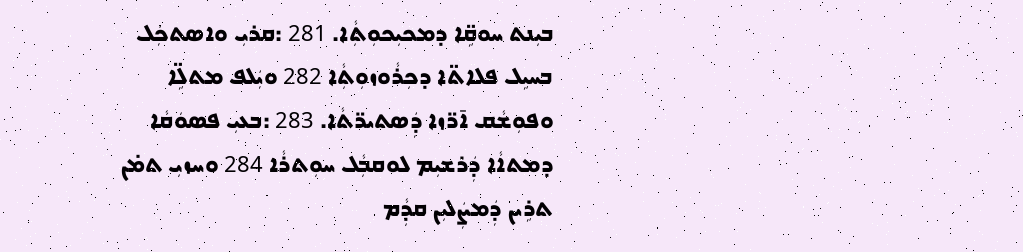ܒܝܼܢܬ ܚܘܩܹ̈ܐ ܕܡܟܝܼܟܘܼܬܼܵܐ. 281 :ܩܪܝܼ ܘܐܣܬܟܲܠ ܒܚܝܹܠ ܦܠܐܬ̈ܐ ܕܟܼܪܵܘܙܘܼܬܼܵܐ 282 ܘܝܲܠܦ ܡܬܠܹ̈ܐ ܘܦܘܼܫܵܩ ܐ̄ܪ̈ܙܐ ܕܲܣܬܝܪ̈ܬܵܐ. 283 :ܒܥܝܼ ܦܣܘܿܩܵܐ ܕܡܬܐܵܐ ܕܲܪܫܝܼܡ ܠܘܩܒܼܵܠ ܚܘܼܬܪܵܐ 284 ܘܚܙܝܼ ܬܡ̇ܢ ܬܪܹܝܢ ܕܲܡܨܲܠܝܼܢ ܩܕܼܵܡ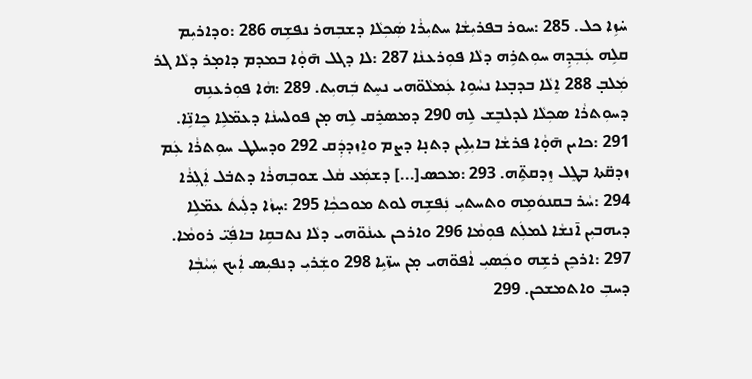ܚ̇ܙܹܐ ܟܠ. 285 :ܚܘܪ ܒܦܪܝܼܫܵܐ ܚܬܝܼܪܵܐ ܣܲܟܼܠܵܐ ܕܫܒܼܗܪ ܢܦܫܹܗ 286 :ܘܕܐܪܝܼܡ ܩܠܹܗ ܥܲܒܼܕܹܗ ܚܘܼܬܪܹܗ ܕܠܵܐ ܦܘܼܪܥܢܵܐ 287 :ܠܐ ܕܓܠ ܗ̄ܘ̣ܵܐ ܒܡܕܡ ܕܐܡ̣ܪ ܕܠܵܐ ܓܪ ܡܲܠܒ̣ 288 ܐܸܠܵܐ ܒܕܒ̣ܥܐ ܢܚܵܘܹܐ ܥܲܡܠܵܘ̈ܗܝ ܢܚܸܬ ܒܲܗܝܼܬ. 289 :ܗܵܐ ܦܘܼܪܥܢܹܗ ܕܚܘܼܬܪܵܐ ܣܟܼܠܵܐ ܠܕܠܒܸܫ ܠܹܗ 290 ܕܡܣܪܸܩ ܠܹܗ ܡ̣ܢ ܦܘܠܚܢܵܐ ܕܥܡ̈ܠܹܐ ܟܸܐܢܹ̈ܐ. 291 :ܟܐܝܢ ܗ̄ܘ̣ܵܐ ܦܪܫܵܐ ܒܐܝܼܠܹܝܢ ܕܬܢ̣ܐ ܕܨܡ ܘܐܸܙܕܕܲܩ 292 ܘܕܚܠܛ ܚܘܼܬܪܵܐ ܥܲܡ ܙܕܩ̈ܬܐ ܒܛܸܠ ܙܸܕܩܬܹ̈ܗ. 293 :ܡܟܣ[...] ܕܫܡܲܥ ܩܵܠ ܫܘܒܼܗܪܵܐ ܕܬܒ̇ܠ ܐܲܓܼܪܵܐ 294 :ܚܵܪ ܒܩܢܘܿܡܹܗ ܘܬܚܬܝܼ ܢܲܦܫܹܗ ܠܘܬ ܡܘܟܟܼܵܐ 295 :ܚ̣ܙܵܐ ܕܠܲܝܬܿ ܥܡ̈ܠܹܐ ܕܝܗܒܝܼܢ ܐ̄ܢܫܵܐ ܠܡܠܲܬ ܦܘܼܡܵܐ 296 ܘܐܪܟܢ ܥܝܢܵܘ̈ܗܝ ܕܠܵܐ ܢܬܒܩܹܐ ܒܐܦܲܝ̈ ܪܘܡܵܐ. 297 :ܐܪܟܸܢ ܪܫܹܗ ܘܟܲܣܝܼ ܐܵܦܘ̈ܗܝ ܡ̣ܢ ܚܙ̈ܝܹܐ 298 ܘܫܲܪܝܼ ܕܢܦܝܼܣ ܐܲܝܟ ܚܲܝܵܒܼܵܐ ܕܚܒܼ ܘܐܬܡܫܟܢ. 299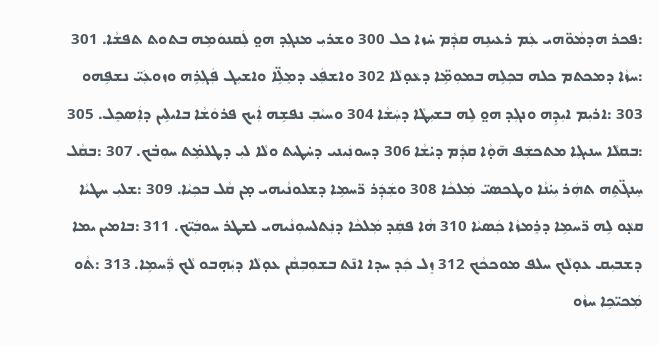:ܦܟܪ ܗܕܡܵܘ̈ܗܝ ܥܲܡ ܪܥܝܢܹܗ ܩܕܼܵܡ ܚ̇ܙܐ ܟܠ 300 ܘܫܪܝܼ ܡܢܓܼܕ ܗܘ̤ ܠܲܩܢܘܿܡܹܗ ܒܬܘܬ ܬܦܫܵܐ. 301 :ܚܙܵܐ ܕܡܟܬܡ ܟܠܗ ܒܟܼܠܹܗ ܒܡܘܼܡܹ̈ܐ ܕܥܵܘ̣ܠܵܐ 302 ܘܐܫܦܲܥ ܕܡܸܠܹ̈ܐ ܘܐܫܝܼܓ ܦܲܓܼܪܹܗ ܘܙܘܥܲܝ̈ ܢܫܦܹܗܘ 303 :ܐܪܝܼܡ ܐܝܼܕܹܗ ܘܢܓܼܕ ܗܘ̤ ܠܹܗ ܒܫܝܼܛܵܐ ܕܚܲܫܵܐ 304 ܘܚܝܵܒܼ ܢܦܫܹܗ ܐܲܝܟ ܦܪܘܿܫܵܐ ܒܐܝܠܹܝܢ ܕܐܲܣܟܸܠ. 305 :ܒܩܠܵܐ ܚܢܝܓܼܐ ܡܬܟܫܲܦ ܗ̄ܘ̣ܵܐ ܩܕܼܵܡ ܕܝ̇ܫܵܐ 306 ܕܚܘܢܲܝܢܝ ܕܚ̇ܛܝܬ ܘܠܵܐ ܠܝܼ ܕܛܠܡܸ̇ܬ ܚܘܼܒ̇ܟ. 307 :ܒܩܵܠ ܚܸܢܓ̈ܬܹܗ ܬܗܲܪ ܝܼܝ̇ܢܵܐ ܘܛܟܣܝ̈ ܡܲܠܟܵܐ 308 ܘܫܲܕܲܪ ܪ̈ܚܡܹܐ ܕܫܠܘܢܵܝܗܝ ܡ̣ܢ ܩܵܠ ܒܟܼܝܵܐ. 309 :ܫܠܝܼ ܚܛܝܵܐ ܩܥ̣ܵܘ ܠܹܗ ܪ̈ܚܡܹܐ ܕܪܸܡܙܵܐ ܟܲܣܝܵܐ 310 ܗܵܐ ܦܩܲܕ ܡܲܠܟܵܐ ܕܢܲܬܠܚܘܼܢܵܝܗܝ ܠܫܛܪ ܚܘܒܲܝ̈ܟ. 311 :ܒܐܡܝܢ ܝܡܐ ܕܫܒܝܼܩ ܥܘ̣ܠܵܟ ܚܠܦ ܡܘܟܟܵܟ 312 ܙܸܠ ܟܲܕ ܚܕܐ ܐܢ̄ܬ ܒܫܘܼܒܼܩܵܢ ܥܘ̣ܠܵܐ ܕܝܲܗ̣ܒܘ ܠܵܟ ܪ̈ܲܚܡܹܐ. 313 :ܬܵܘ ܡܲܟܝ̈ܟܹܐ ܚܙܵܘ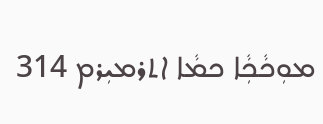ܡܘܼܟܵܟܼܵܐ ܟܡܵܐ ܐܬܪܡܝܼܪܡ 314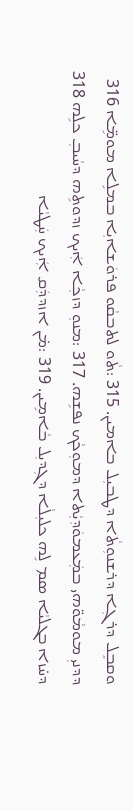ܘܩܒܸܠ ܕܪܓܼܐ ܕܪܫܢܘܼܬܵܐ ܕܛܒܝܼܠ ܒܐܡܝܢ. 315 :ܬܵܘ ܠܬܒܩܵܘ ܦܪܘܿܫܐܝܼܐ ܒܡܠܹܐ ܡܘܡܹ̈ܐ 316 ܕܕܢܝܼ ܡܘܡܵܘ̈ܗܝ ܒܡܲܥܡܘܿܕܼܝܼܵܬܐ ܕܡܘܼܟܵܟ ܢܦܫܹܗ. 317 :ܡܢܘܼ ܕܙܟܼܵܐ ܐܲܝܟ ܙܕܘܬܹܗ ܕܚܵܝܒܼ ܟܠܹܗ 318 ܕܚ̇ܙܐ ܒܓܠܝܵܐ ܣܡ ܠܹܗ ܟܠܝܼܠܵܐ ܕܓܼܕܝܼܠ ܒܵܐܡܹܝܢ. 319 :ܡ̇ܢ ܐܙܕܕܲܩ ܐܲܝܟ ܚܲܛܝܵܐ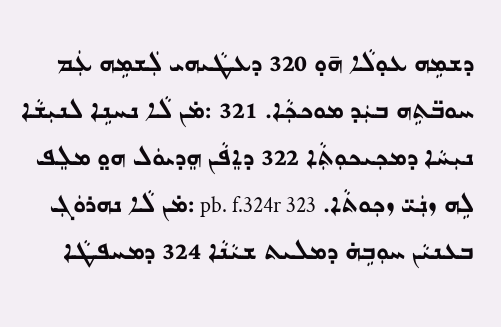ܕܫܡܹܗ ܥܘ̣ܠܵܐ ܗ̄ܘ̣ 320 ܕܥܛܵܝܗܝ ܠܲܫܡܹܗ ܥܲܡ ܚܘܒ̈ܬܹܗ ܒܝܲܕ ܡܘܟܟܼܵܐ. 321 :ܡ̇ܢ ܠܵܐ ܢܚܢܹܐ ܠܢܝܼܫܵܐ ܢܝܼܚܵܐ ܕܡܟܼܝܟܘܼܬܼܵܐ 322 ܕܐܸܦܵܢ ܗܸܕܝܘܿܠ ܗܘ̤ ܡܠܸܦ ܠܹܗ ܙܢܲܝ̈ ܙܟܼܘܬܵܐ. pb. f.324r 323 :ܡ̇ܢ ܠܵܐ ܢܗܪܘܿܓܼ ܒܥܢܝܵܢ ܚܘܼܒܹܗ̇ ܕܡܠܝܬ ܫܝܵܢܵܐ 324 ܕܡܚܦܛܵܐ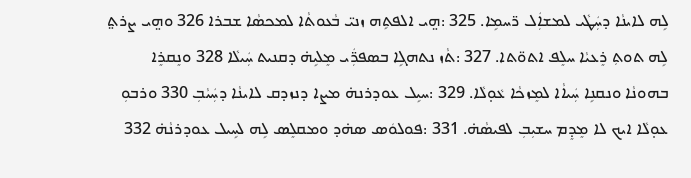ܠܹܗ ܠܐܝܢܵܐ ܕܚܲܛܵܝ ܠܡܫܐܲܠ ܪ̈ܚܡܹܐ. 325 :ܗ̤ܝ ܐܠܦܬܹܗ ܙܢܝ̈ ܒܵܥܘܬܵܐ ܠܡܟܣܵܐ ܫܒܪܐ 326 ܘܗ̤ܝ ܨܪܬ̤ ܠܹܗ ܬܘܬܼ ܪܸܥܝܵܐ ܚܠܸܦ ܐܬܘ̈ܬܐ. 327 :ܬܵܙ ܢܬܗܓܹܐ ܒܣܦܪ̈ܲܝ ܡܸܠܝܹܗ̇ ܕܩܢܝܬ ܚܲܝܠܵܐ 328 ܘܢܸܩܪܸܐ ܒܗܘܢܵܐ ܘܢܩܢܹܐ ܚܲܝܐܵܐ ܠܡܸܙܟܵܐ ܥܵܘ̣ܠܵܐ. 329 :ܚܝܹܠ ܥܘܕܪܢܗ̇ ܡܨܐ ܕܢܙܕܩ ܠܐܝܢܵܐ ܕܚܲܝܵܒܼ 330 ܘܪܒܘܼ ܥܘ̣ܠܵܐ ܐܝܟ ܠܐ ܡܸܕܸܡ ܚܫܝܼܒܼ ܠܦܝܣܵܗ̇. 331 :ܦܘܠܘܿܣ ܣܗ̇ܕ ܘܡܩܠܸܣ ܠܹܗ ܠܚܹܝܠ ܥܘܕܪܢܵܗ̇ 332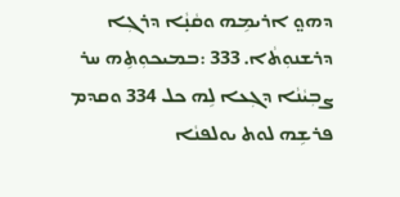ܕܗܘ̤ ܐܪܝܡܹܗ ܘܩܵܢ̣ܵܐ ܕܪܓܼܐ ܕܪܫܢܘܼܬܵܐ. 333 :ܒܡܝܟܘܼܬܹܗ ܚܪ ܨܒܼܝܵܢܵܐ ܕܓܼܥܐ ܠܹܗ ܟܠ 334 ܘܩܕܡ ܦܪܫܹܗ ܠܘܬ ܝܘܠܦܢܵܐ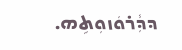ܕܕܼܵܪܘܿܙܘܼܬܹܗ.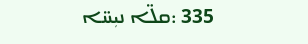335 :ܩܠ̈ܐ ܢܝܼܚ̈ܐ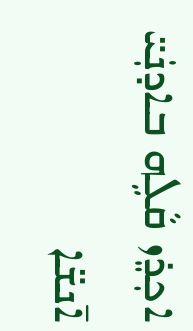ܐܟܼܪܸܙ ܩܵܠܹܗ ܒܐܕܢܲܝ̈ ܐ̄ܢܫ̈ܐ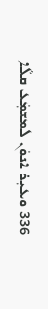336 ܘܥܝܼܪ ܐܢܘܿܢ ܠܡܫܡܲܥ ܩܠܵܐ